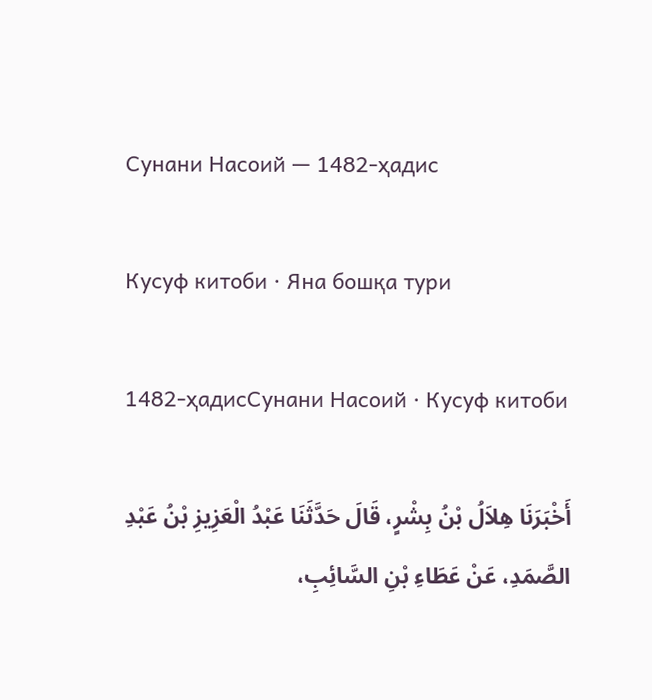Сунани Насоий — 1482-ҳадис

Кусуф китоби · Яна бошқа тури

1482-ҳадисСунани Насоий · Кусуф китоби

أَخْبَرَنَا هِلاَلُ بْنُ بِشْرٍ، قَالَ حَدَّثَنَا عَبْدُ الْعَزِيزِ بْنُ عَبْدِ الصَّمَدِ، عَنْ عَطَاءِ بْنِ السَّائِبِ،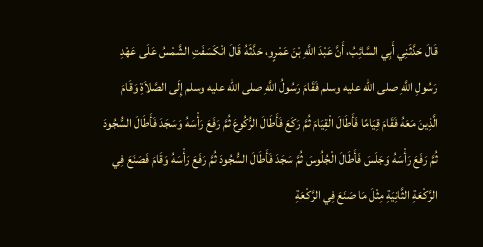قَالَ حَدَّثَنِي أَبِي السَّائِبُ، أَنَّ عَبْدَ اللَّهِ بْنَ عَمْرٍو، حَدَّثَهُ قَالَ انْكَسَفَتِ الشَّمْسُ عَلَى عَهْدِ رَسُولِ اللَّهِ صلى الله عليه وسلم فَقَامَ رَسُولُ اللَّهِ صلى الله عليه وسلم إِلَى الصَّلاَةِ وَقَامَ الَّذِينَ مَعَهُ فَقَامَ قِيَامًا فَأَطَالَ الْقِيَامَ ثُمَّ رَكَعَ فَأَطَالَ الرُّكُوعَ ثُمَّ رَفَعَ رَأْسَهُ وَسَجَدَ فَأَطَالَ السُّجُودَ ثُمَّ رَفَعَ رَأْسَهُ وَجَلَسَ فَأَطَالَ الْجُلُوسَ ثُمَّ سَجَدَ فَأَطَالَ السُّجُودَ ثُمَّ رَفَعَ رَأْسَهُ وَقَامَ فَصَنَعَ فِي الرَّكْعَةِ الثَّانِيَةِ مِثْلَ مَا صَنَعَ فِي الرَّكْعَةِ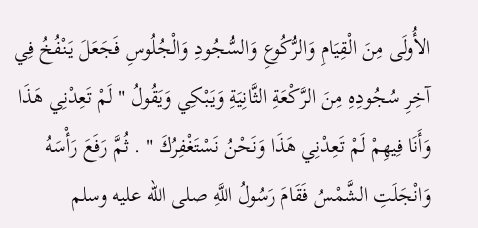الأُولَى مِنَ الْقِيَامِ وَالرُّكُوعِ وَالسُّجُودِ وَالْجُلُوسِ فَجَعَلَ يَنْفُخُ فِي آخِرِ سُجُودِهِ مِنَ الرَّكْعَةِ الثَّانِيَةِ وَيَبْكِي وَيَقُولُ " لَمْ تَعِدْنِي هَذَا وَأَنَا فِيهِمْ لَمْ تَعِدْنِي هَذَا وَنَحْنُ نَسْتَغْفِرُكَ " . ثُمَّ رَفَعَ رَأْسَهُ وَانْجَلَتِ الشَّمْسُ فَقَامَ رَسُولُ اللَّهِ صلى الله عليه وسلم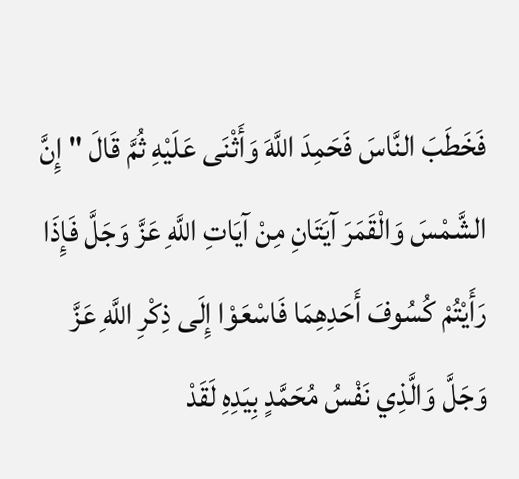فَخَطَبَ النَّاسَ فَحَمِدَ اللَّهَ وَأَثْنَى عَلَيْهِ ثُمَّ قَالَ " إِنَّ الشَّمْسَ وَالْقَمَرَ آيَتَانِ مِنْ آيَاتِ اللَّهِ عَزَّ وَجَلَّ فَإِذَا رَأَيْتُمْ كُسُوفَ أَحَدِهِمَا فَاسْعَوْا إِلَى ذِكْرِ اللَّهِ عَزَّ وَجَلَّ وَالَّذِي نَفْسُ مُحَمَّدٍ بِيَدِهِ لَقَدْ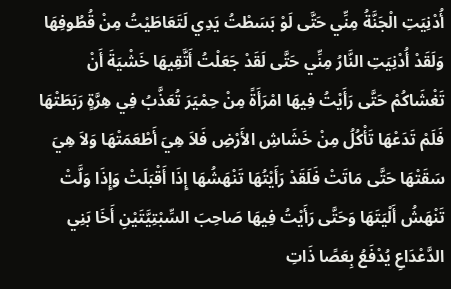أُدْنِيَتِ الْجَنَّةُ مِنِّي حَتَّى لَوْ بَسَطْتُ يَدِي لَتَعَاطَيْتُ مِنْ قُطُوفِهَا وَلَقَدْ أُدْنِيَتِ النَّارُ مِنِّي حَتَّى لَقَدْ جَعَلْتُ أَتَّقِيهَا خَشْيَةَ أَنْ تَغْشَاكُمْ حَتَّى رَأَيْتُ فِيهَا امْرَأَةً مِنْ حِمْيَرَ تُعَذَّبُ فِي هِرَّةٍ رَبَطَتْهَا فَلَمْ تَدَعْهَا تَأْكُلُ مِنْ خَشَاشِ الأَرْضِ فَلاَ هِيَ أَطْعَمَتْهَا وَلاَ هِيَ سَقَتْهَا حَتَّى مَاتَتْ فَلَقَدْ رَأَيْتُهَا تَنْهَشُهَا إِذَا أَقْبَلَتْ وَإِذَا وَلَّتْ تَنْهَشُ أَلْيَتَهَا وَحَتَّى رَأَيْتُ فِيهَا صَاحِبَ السِّبْتِيَّتَيْنِ أَخَا بَنِي الدَّعْدَاعِ يُدْفَعُ بِعَصًا ذَاتِ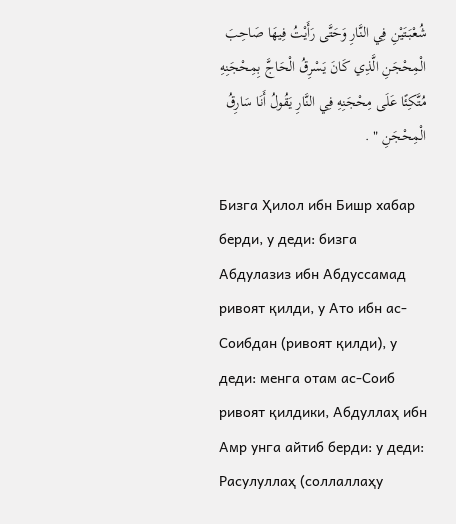شُعْبَتَيْنِ فِي النَّارِ وَحَتَّى رَأَيْتُ فِيهَا صَاحِبَ الْمِحْجَنِ الَّذِي كَانَ يَسْرِقُ الْحَاجَّ بِمِحْجَنِهِ مُتَّكِئًا عَلَى مِحْجَنِهِ فِي النَّارِ يَقُولُ أَنَا سَارِقُ الْمِحْجَنِ " .

Бизга Ҳилол ибн Бишр хабар берди, у деди: бизга Абдулазиз ибн Абдуссамад ривоят қилди, у Ато ибн ас-Соибдан (ривоят қилди), у деди: менга отам ас-Соиб ривоят қилдики, Абдуллаҳ ибн Амр унга айтиб берди: у деди: Расулуллаҳ (соллаллаҳу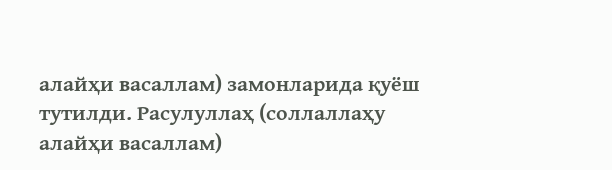алайҳи васаллам) замонларида қуёш тутилди. Расулуллаҳ (соллаллаҳу алайҳи васаллам)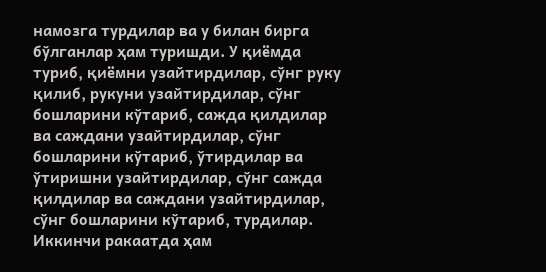намозга турдилар ва у билан бирга бўлганлар ҳам туришди. У қиёмда туриб, қиёмни узайтирдилар, сўнг руку қилиб, рукуни узайтирдилар, сўнг бошларини кўтариб, сажда қилдилар ва саждани узайтирдилар, сўнг бошларини кўтариб, ўтирдилар ва ўтиришни узайтирдилар, сўнг сажда қилдилар ва саждани узайтирдилар, сўнг бошларини кўтариб, турдилар. Иккинчи ракаатда ҳам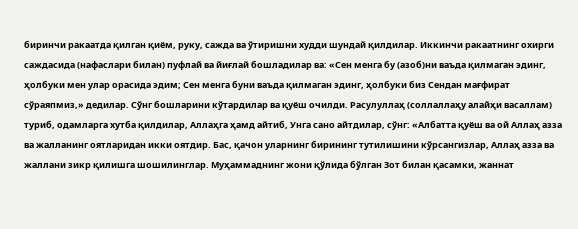биринчи ракаатда қилган қиём, руку, сажда ва ўтиришни худди шундай қилдилар. Иккинчи ракаатнинг охирги саждасида (нафаслари билан) пуфлай ва йиғлай бошладилар ва: «Сен менга бу (азоб)ни ваъда қилмаган эдинг, ҳолбуки мен улар орасида эдим; Сен менга буни ваъда қилмаган эдинг, ҳолбуки биз Сендан мағфират сўраяпмиз,» дедилар. Сўнг бошларини кўтардилар ва қуёш очилди. Расулуллаҳ (соллаллаҳу алайҳи васаллам) туриб, одамларга хутба қилдилар, Аллаҳга ҳамд айтиб, Унга сано айтдилар, сўнг: «Албатта қуёш ва ой Аллаҳ азза ва жалланинг оятларидан икки оятдир. Бас, қачон уларнинг бирининг тутилишини кўрсангизлар, Аллаҳ азза ва жаллани зикр қилишга шошилинглар. Муҳаммаднинг жони қўлида бўлган Зот билан қасамки, жаннат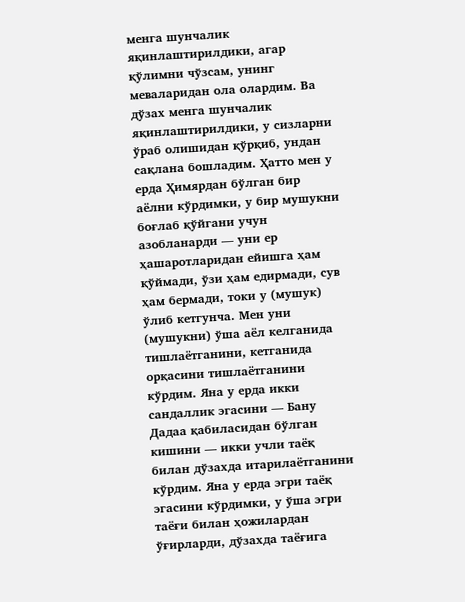менга шунчалик яқинлаштирилдики, агар қўлимни чўзсам, унинг меваларидан ола олардим. Ва дўзах менга шунчалик яқинлаштирилдики, у сизларни ўраб олишидан қўрқиб, ундан сақлана бошладим. Ҳатто мен у ерда Ҳимярдан бўлган бир аёлни кўрдимки, у бир мушукни боғлаб қўйгани учун азобланарди — уни ер ҳашаротларидан ейишга ҳам қўймади, ўзи ҳам едирмади, сув ҳам бермади, токи у (мушук) ўлиб кетгунча. Мен уни (мушукни) ўша аёл келганида тишлаётганини, кетганида орқасини тишлаётганини кўрдим. Яна у ерда икки сандаллик эгасини — Бану Дадаа қабиласидан бўлган кишини — икки учли таёқ билан дўзахда итарилаётганини кўрдим. Яна у ерда эгри таёқ эгасини кўрдимки, у ўша эгри таёғи билан ҳожилардан ўғирларди, дўзахда таёғига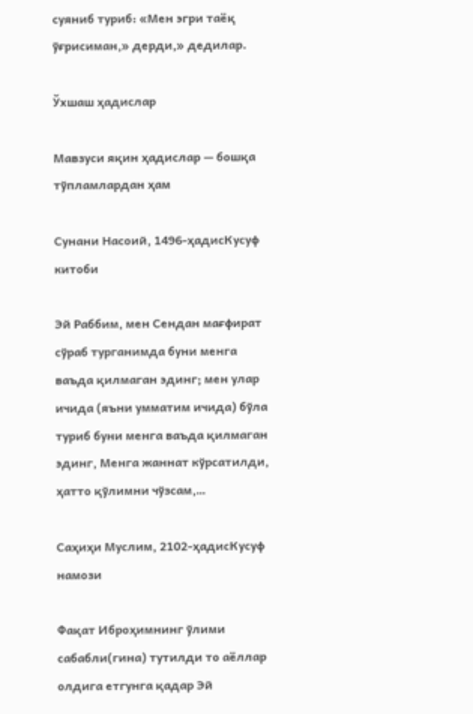суяниб туриб: «Мен эгри таёқ ўғрисиман,» дерди,» дедилар.

Ўхшаш ҳадислар

Мавзуси яқин ҳадислар — бошқа тўпламлардан ҳам

Сунани Насоий, 1496-ҳадисКусуф китоби

Эй Раббим, мен Сендан мағфират сўраб турганимда буни менга ваъда қилмаган эдинг; мен улар ичида (яъни умматим ичида) бўла туриб буни менга ваъда қилмаган эдинг, Менга жаннат кўрсатилди, ҳатто қўлимни чўзсам,…

Саҳиҳи Муслим, 2102-ҳадисКусуф намози

Фақат Иброҳимнинг ўлими сабабли(гина) тутилди то аёллар олдига етгунга қадар Эй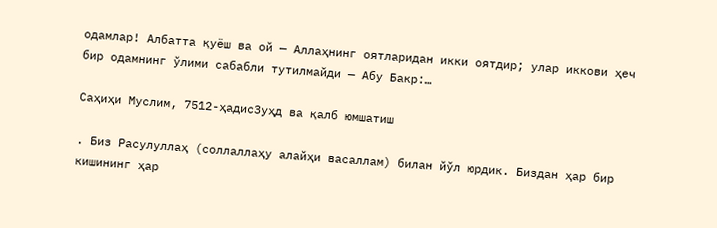одамлар! Албатта қуёш ва ой — Аллаҳнинг оятларидан икки оятдир; улар иккови ҳеч бир одамнинг ўлими сабабли тутилмайди — Абу Бакр:…

Саҳиҳи Муслим, 7512-ҳадисЗуҳд ва қалб юмшатиш

. Биз Расулуллаҳ (соллаллаҳу алайҳи васаллам) билан йўл юрдик. Биздан ҳар бир кишининг ҳар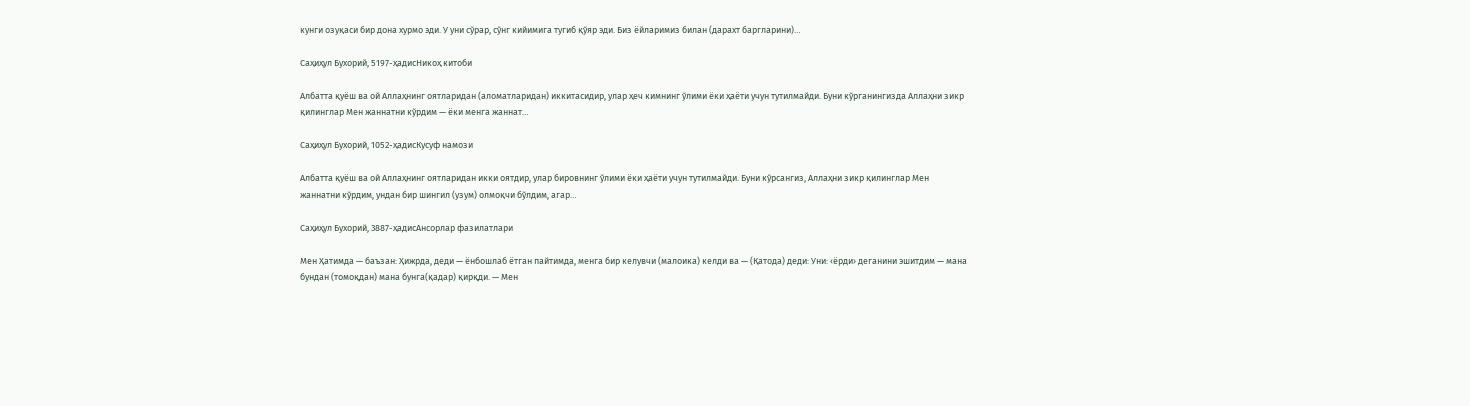кунги озуқаси бир дона хурмо эди. У уни сўрар, сўнг кийимига тугиб қўяр эди. Биз ёйларимиз билан (дарахт баргларини)…

Саҳиҳул Бухорий, 5197-ҳадисНикоҳ китоби

Албатта қуёш ва ой Аллаҳнинг оятларидан (аломатларидан) иккитасидир, улар ҳеч кимнинг ўлими ёки ҳаёти учун тутилмайди. Буни кўрганингизда Аллаҳни зикр қилинглар Мен жаннатни кўрдим — ёки менга жаннат…

Саҳиҳул Бухорий, 1052-ҳадисКусуф намози

Албатта қуёш ва ой Аллаҳнинг оятларидан икки оятдир, улар бировнинг ўлими ёки ҳаёти учун тутилмайди. Буни кўрсангиз, Аллаҳни зикр қилинглар Мен жаннатни кўрдим, ундан бир шингил (узум) олмоқчи бўлдим, агар…

Саҳиҳул Бухорий, 3887-ҳадисАнсорлар фазилатлари

Мен Ҳатимда — баъзан: Ҳижрда, деди — ёнбошлаб ётган пайтимда, менга бир келувчи (малоика) келди ва — (Қатода) деди: Уни: ‹ёрди› деганини эшитдим — мана бундан (томоқдан) мана бунга(қадар) қирқди. — Мен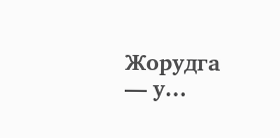Жорудга — у…